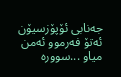جه‌نابی ئۆپۆزسیۆن ئه‌تۆ فه‌رموو ئه‌من میاو ...سووره‌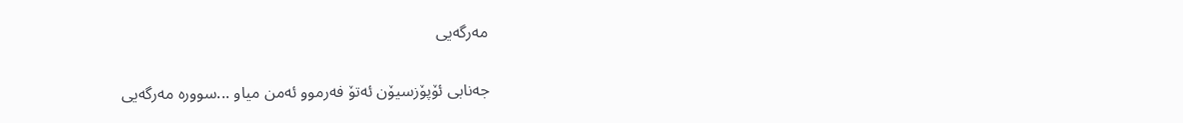مه‌رگه‌یی

جه‌نابی ئۆپۆزسیۆن ئه‌تۆ فه‌رموو ئه‌من میاو ...سووره‌ مه‌رگه‌یی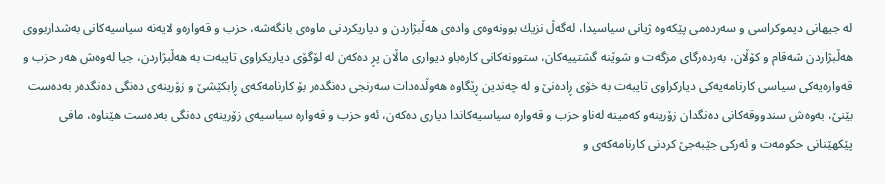له‌ جیهانی دیموكراسی و سه‌رده‌می پێكه‌وه‌ ژیانی سیاسیدا، له‌گه‌ڵ نزیك بوونه‌وه‌ی واده‌ی هه‌ڵبژاردن و دیاریكردنی ماوه‌ی بانگه‌شه‌، حزب و قه‌واره‌و لایه‌نه‌ سیاسیه‌كانی به‌شداربووی هه‌ڵبژاردن شه‌قام و كۆڵان، به‌رده‌رگای مزگه‌ت و شوێنه‌ گشتییه‌كان، ستوونه‌كانی كاره‌باو دیواری ماڵان پڕ ده‌كه‌ن له‌ لۆگۆی دیاریكراوی تایبه‌ت به‌ هه‌ڵبژاردن، جیا له‌وه‌ش هه‌ر حزب و قه‌واره‌یه‌كی سیاسی كارنامه‌یه‌كی دیاركراوی تایبه‌ت به‌ خۆی ڕاده‌نێ و له‌ چه‌ندین ڕێگاوه‌ هه‌وڵده‌دات سه‌رنجی ده‌نگده‌ر بۆ كارنامه‌كه‌ی ڕابكێشێ و زۆرینه‌ی ده‌نگی ده‌نگده‌ر به‌ده‌ست بێنێ، به‌وه‌ش سندووقه‌كانی ده‌نگدان زۆرینه‌و كه‌مینه‌ له‌ناو حزب و قه‌واره‌ سیاسیه‌كاندا دیاری ده‌كه‌ن، ئه‌و حزب و قه‌واره‌ سیاسیه‌ی زۆرینه‌ی ده‌نگی به‌ده‌ست هێناوه‌، مافی پێكهێنانی حكومه‌ت و ئه‌ركی جێبه‌جێ كردنی كارنامه‌كه‌ی و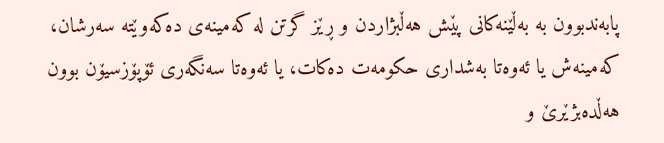پابه‌ندبوون به‌ به‌ڵێنه‌كانی پێش هه‌ڵبژاردن و ڕێز گرتن له‌ كه‌مینه‌ی ده‌كه‌وێته‌ سه‌رشان، كه‌مینه‌ش یا ئه‌وه‌تا به‌شداری حكومه‌ت ده‌كات، یا ئه‌وه‌تا سه‌نگه‌ری ئۆپۆزسیۆن بوون هه‌ڵده‌بژێرێ و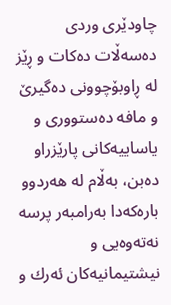چاودێری وردی ده‌سه‌ڵات ده‌كات و ڕێز له‌ ڕاوبۆچوونی ده‌گیرێ و مافه‌ ده‌ستووری و یاساییه‌كانی پارێزراو ده‌بن، به‌ڵام له‌ هه‌ردوو باره‌كه‌دا به‌رامبه‌ر پرسه‌ نه‌ته‌وه‌یی و نیشتیمانیه‌كان ئه‌رك و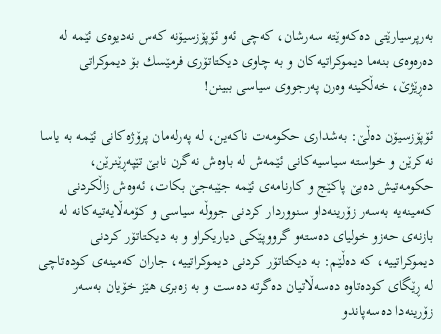به‌رپرسیارێتی ده‌كه‌وێته‌ سه‌رشان، كه‌چی ئه‌و ئۆپۆزسیۆنه‌ كه‌س نه‌دیوه‌ی ئێمه‌ له‌ ده‌ره‌وه‌ی بنه‌ما دیموكراتیه‌كان و به‌ چاوی دیكتاتۆری فرمێسك بۆ دیموكراتی ده‌ڕێژێ، خه‌ڵكینه‌ وه‌رن په‌رجووی سیاسی ببینن!

ئۆپۆزسیۆن ده‌ڵێ: به‌شداری حكومه‌ت ناكه‌ین، له‌ په‌رله‌مان پرۆژه‌كانی ئێمه‌ به‌ یاسا نه‌كرێن و خواسته‌ سیاسیه‌كانی ئێمه‌ش له‌ باوه‌ش نه‌گرن نابێ تێپه‌ڕێنرێن، حكومه‌تیش ده‌بێ پاكێج و كارنامه‌ی ئێمه‌ جێبه‌جێ بكات، ئه‌وه‌ش زاڵكردنی كه‌مینه‌یه‌ به‌سه‌ر زۆرینه‌داو سنووردار كردنی جووڵه‌ سیاسی و كۆمه‌ڵایه‌تیه‌كانه‌ له‌ بازنه‌ی حه‌زو خولیای ده‌سته‌و گرووپێكی دیاریكراو و به‌ دیكتاتۆر كردنی دیموكراتییه‌، كه‌ ده‌ڵێم: به‌ دیكتاتۆر كردنی دیموكراتییه‌، جاران كه‌مینه‌ی كوده‌تاچی له‌ ڕێگای كوده‌تاوه‌ ده‌سه‌ڵاتیان ده‌گرته‌ ده‌ست و به‌ زه‌بری هێز خۆیان به‌سه‌ر زۆرینه‌دا ده‌سه‌پاندو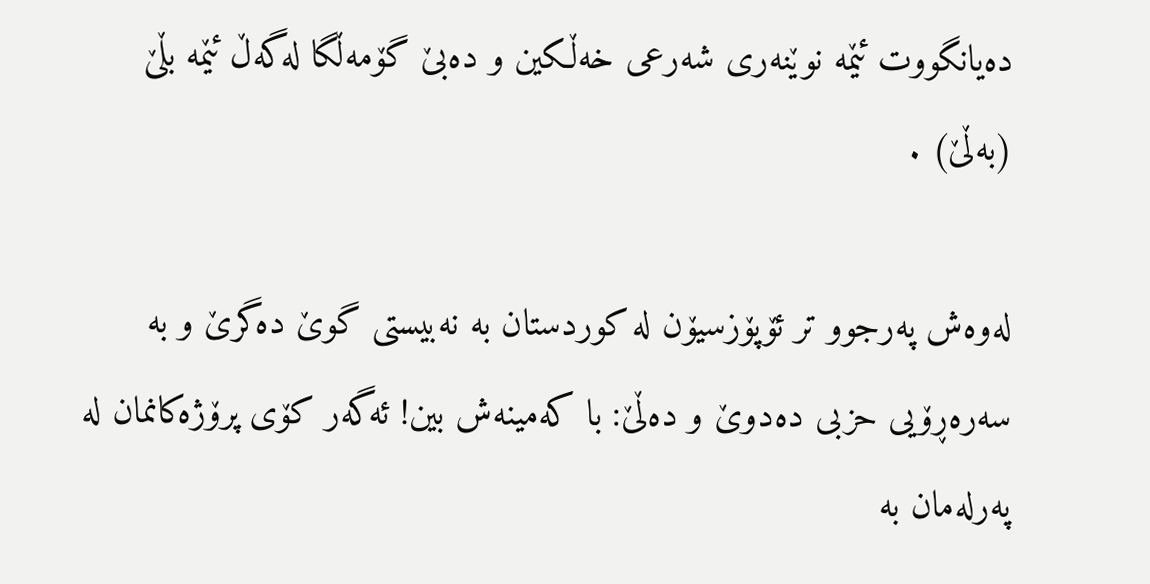ده‌یانگووت ئێمه‌ نوێنه‌ری شه‌رعی خه‌ڵكین و ده‌بێ گۆمه‌ڵگا له‌گه‌ڵ ئێمه‌ بڵێ (به‌ڵێ) .

له‌وه‌ش په‌رجوو تر ئۆپۆزسیۆن له‌ كوردستان به‌ نه‌بیستی گوێ ده‌گرێ و به‌ سه‌ره‌ڕۆیی حزبی ده‌دوێ و ده‌ڵێ: با كه‌مینه‌ش بین! ئه‌گه‌ر كۆی پرۆژه‌كانمان له‌ په‌رله‌مان به‌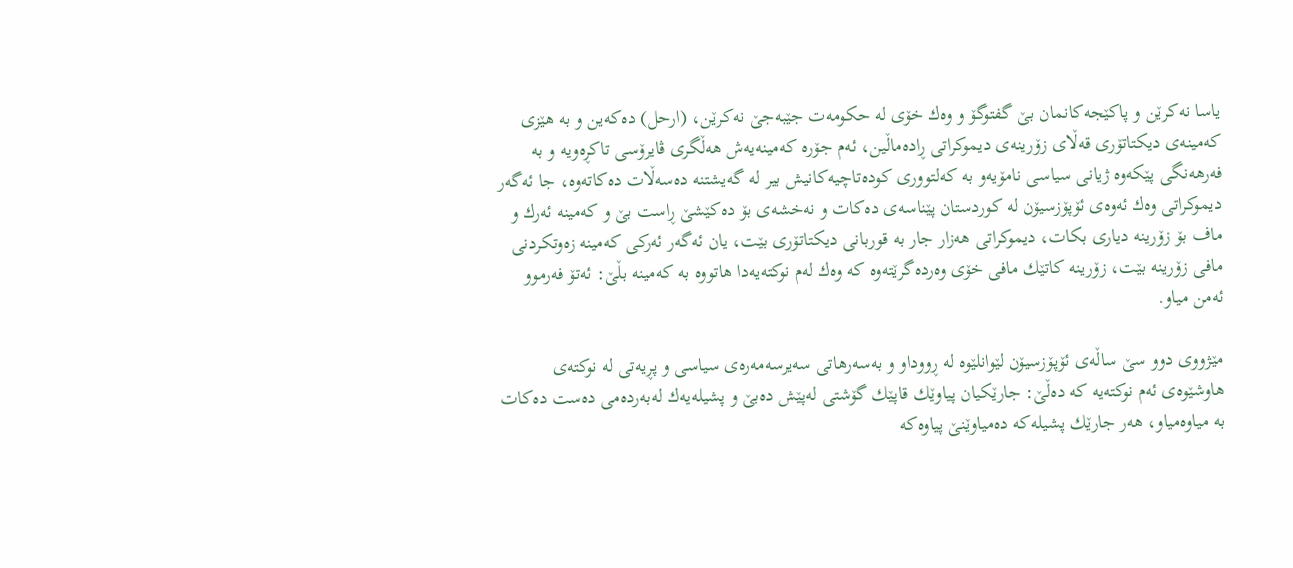یاسا نه‌كرێن و پاكێجه‌كانمان بێ گفتوگۆ و وه‌ك خۆی له‌ حكومه‌ت جێبه‌جێ نه‌كرێن، (ارحل) ده‌كه‌ین و به‌ هێزی كه‌مینه‌ی دیكتاتۆری قه‌ڵای زۆرینه‌ی دیموكراتی ڕاده‌ماڵین، ئه‌م جۆره‌ كه‌مینه‌یه‌ش هه‌ڵگری ڤایرۆسی تاكڕه‌ویه‌ و به‌ فه‌رهه‌نگی پێكه‌وه‌ ژیانی سیاسی نامۆیه‌و به‌ كه‌لتووری كوده‌تاچیه‌كانیش بیر له‌ گه‌یشتنه‌ ده‌سه‌ڵات ده‌كاته‌وه‌، جا ئه‌گه‌ر دیموكراتی وه‌ك ئه‌وه‌ی ئۆپۆزسیۆن له‌ كوردستان پێناسه‌ی ده‌كات و نه‌خشه‌ی بۆ ده‌كێشێ ڕاست بێ و كه‌مینه‌ ئه‌رك و ماف بۆ زۆرینه‌ دیاری بكات، دیموكراتی هه‌زار جار به‌ قوربانی دیكتاتۆری بێت، یان ئه‌گه‌ر ئه‌ركی كه‌مینه‌ زه‌وتكردنی مافی زۆرینه‌ بێت، زۆرینه‌ كاتێك مافی خۆی وه‌رده‌گرێته‌وه‌ كه‌ وه‌ك له‌م نوكته‌یه‌دا هاتووه‌ به‌ كه‌مینه‌ بڵێ: ئه‌تۆ فه‌رموو ئه‌من میاو.

مێژووی دوو سێ ساڵه‌ی ئۆپۆزسیۆن لێوانلێوه‌ له‌ ڕووداو و به‌سه‌رهاتی سه‌یرسه‌مه‌ره‌ی سیاسی و پڕیه‌تی له‌ نوكته‌ی هاوشێوه‌ی ئه‌م نوكته‌یه‌ كه‌ ده‌ڵێ: جارێكیان پیاوێك قاپێك گۆشتی له‌پێش ده‌بێ و پشیله‌یه‌ك له‌به‌رده‌می ده‌ست ده‌كات به‌ میاوه‌میاو، هه‌ر جارێك پشیله‌كه‌ ده‌میاوێنێ پیاوه‌كه‌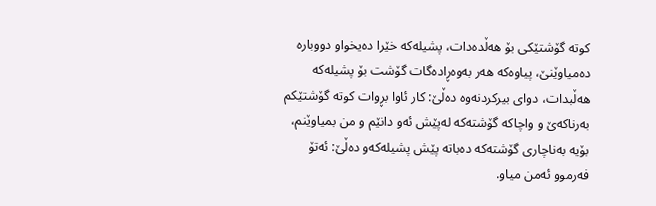كوته‌ گۆشتێكی بۆ هه‌ڵده‌دات، پشیله‌كه‌ خێرا ده‌یخواو دووباره‌ ده‌میاوێنێ، پیاوه‌كه‌ هه‌ر به‌وه‌ڕاده‌گات گۆشت بۆ پشیله‌كه‌ هه‌ڵبدات، دوای بیركردنه‌وه‌ ده‌ڵێ: كار ئاوا بڕوات كوته‌ گۆشتێكم به‌رناكه‌ێ و واچاكه‌ گۆشته‌كه‌ له‌پێش ئه‌و دانێم و من بمیاوێنم، بۆیه‌ به‌ناچاری گۆشته‌كه‌ ده‌باته‌ پێش پشیله‌كه‌و ده‌ڵێ: ئه‌تۆ فه‌رموو ئه‌من میاو.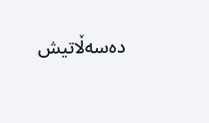ده‌سه‌ڵاتیش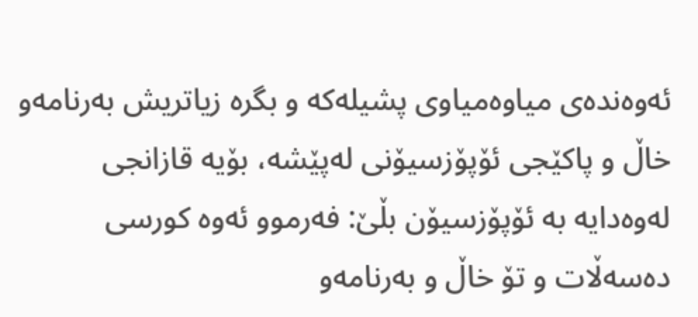ئه‌وه‌نده‌ی میاوه‌میاوی پشیله‌كه‌ و بگره‌ زیاتریش به‌رنامه‌و خاڵ و پاكێجی ئۆپۆزسیۆنی له‌پێشه‌، بۆیه‌ قازانجی له‌وه‌دایه‌ به‌ ئۆپۆزسیۆن بڵێ: فه‌رموو ئه‌وه‌ كورسی ده‌سه‌ڵات و تۆ خاڵ و به‌رنامه‌و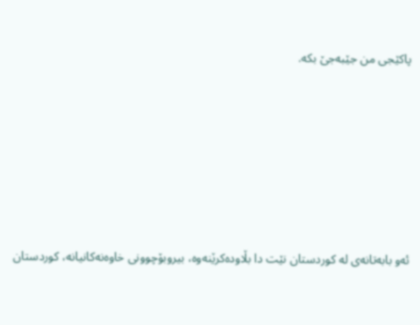پاكێجی من جێبه‌جێ بكه‌.






ئه‌و بابه‌تانه‌ی له‌ کوردستان نێت دا بڵاوده‌کرێنه‌وه‌، بیروبۆچوونی خاوه‌نه‌کانیانه‌، کوردستان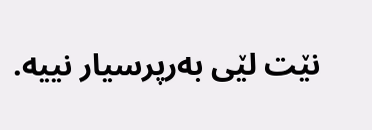نێت لێی به‌رپرسیار نییه‌.